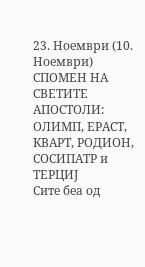23. Ноември (10. Ноември)
СПОМЕН НА СВЕТИТЕ АПОСТОЛИ:
ОЛИМП, ЕРАСТ, КВАРТ, РОДИОН, СОСИПАТР и ТЕРЦИЈ
Сите беа од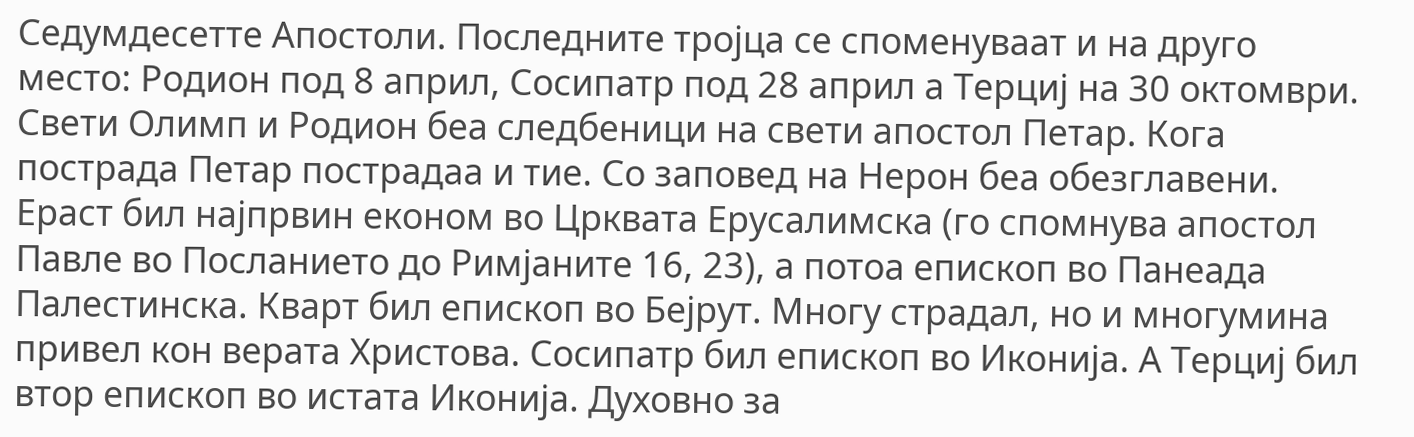Седумдесетте Апостоли. Последните тројца се споменуваат и на друго место: Родион под 8 април, Сосипатр под 28 април а Терциј на 30 октомври. Свети Олимп и Родион беа следбеници на свети апостол Петар. Кога пострада Петар пострадаа и тие. Со заповед на Нерон беа обезглавени. Ераст бил најпрвин економ во Црквата Ерусалимска (го спомнува апостол Павле во Посланието до Римјаните 16, 23), а потоа епископ во Панеада Палестинска. Кварт бил епископ во Бејрут. Многу страдал, но и многумина привел кон верата Христова. Сосипатр бил епископ во Иконија. А Терциј бил втор епископ во истата Иконија. Духовно за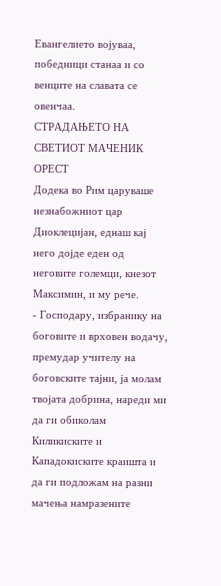Евангелието војуваа, победници станаа и со венците на славата се овенчаа.
СТРАДАЊЕТО НА СВЕТИОТ МАЧЕНИК ОРЕСТ
Додека во Рим царуваше незнабожниот цар Диоклецијан, еднаш кај него дојде еден од неговите големци, кнезот Максимин, и му рече.
- Господару, избранику на боговите и врховен водачу, премудар учителу на боговските тајни, ја молам твојата добрина, нареди ми да ги обиколам Киликиските и Кападокиските краишта и да ги подложам на разни мачења намразените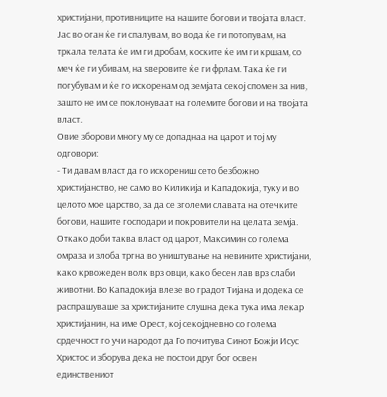христијани, противниците на нашите богови и твојата власт. Јас во оган ќе ги спалувам, во вода ќе ги потопувам, на тркала телата ќе им ги дробам, коските ќе им ги кршам, со меч ќе ги убивам, на ѕверовите ќе ги фрлам. Така ќе ги погубувам и ќе го искоренам од земјата секој спомен за нив, зашто не им се поклонуваат на големите богови и на твојата власт.
Овие зборови многу му се допаднаа на царот и тој му одговори:
- Ти давам власт да го искорениш сето безбожно христијанство, не само во Киликија и Кападокија, туку и во целото мое царство, за да се зголеми славата на отечките богови, нашите господари и покровители на целата земја.
Откако доби таква власт од царот, Максимин со голема омраза и злоба тргна во уништување на невините христијани, како крвожеден волк врз овци, како бесен лав врз слаби животни. Во Кападокија влезе во градот Тијана и додека се распрашуваше за христијаните слушна дека тука има лекар христијанин, на име Орест, кој секојдневно со голема срдечност го учи народот да Го почитува Синот Божји Исус Христос и зборува дека не постои друг бог освен единствениот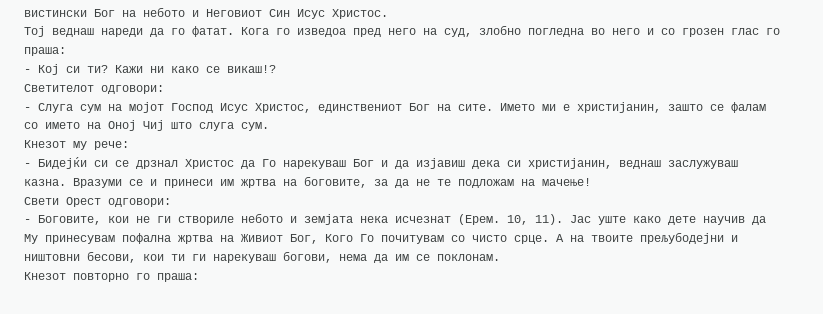вистински Бог на небото и Неговиот Син Исус Христос.
Тој веднаш нареди да го фатат. Кога го изведоа пред него на суд, злобно погледна во него и со грозен глас го праша:
- Кој си ти? Кажи ни како се викаш!?
Светителот одговори:
- Слуга сум на мојот Господ Исус Христос, единствениот Бог на сите. Името ми е христијанин, зашто се фалам со името на Оној Чиј што слуга сум.
Кнезот му рече:
- Бидејќи си се дрзнал Христос да Го нарекуваш Бог и да изјавиш дека си христијанин, веднаш заслужуваш казна. Вразуми се и принеси им жртва на боговите, за да не те подложам на мачење!
Свети Орест одговори:
- Боговите, кои не ги створиле небото и земјата нека исчезнат (Ерем. 10, 11). Јас уште како дете научив да Му принесувам пофална жртва на Живиот Бог, Кого Го почитувам со чисто срце. А на твоите прељубодејни и ништовни бесови, кои ти ги нарекуваш богови, нема да им се поклонам.
Кнезот повторно го праша: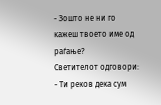- Зошто не ни го кажеш твоето име од раѓање?
Светителот одговори:
- Ти реков дека сум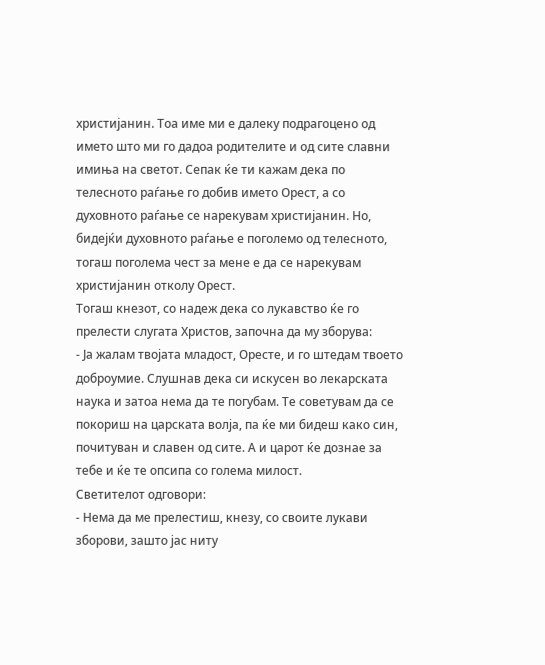христијанин. Тоа име ми е далеку подрагоцено од името што ми го дадоа родителите и од сите славни имиња на светот. Сепак ќе ти кажам дека по телесното раѓање го добив името Орест, а со духовното раѓање се нарекувам христијанин. Но, бидејќи духовното раѓање е поголемо од телесното, тогаш поголема чест за мене е да се нарекувам христијанин отколу Орест.
Тогаш кнезот, со надеж дека со лукавство ќе го прелести слугата Христов, започна да му зборува:
- Ја жалам твојата младост, Оресте, и го штедам твоето доброумие. Слушнав дека си искусен во лекарската наука и затоа нема да те погубам. Те советувам да се покориш на царската волја, па ќе ми бидеш како син, почитуван и славен од сите. А и царот ќе дознае за тебе и ќе те опсипа со голема милост.
Светителот одговори:
- Нема да ме прелестиш, кнезу, со своите лукави зборови, зашто јас ниту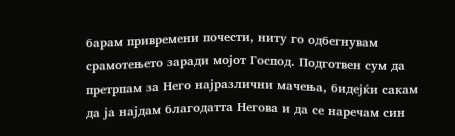барам привремени почести, ниту го одбегнувам срамотењето заради мојот Господ. Подготвен сум да претрпам за Него најразлични мачења, бидејќи сакам да ја најдам благодатта Негова и да се наречам син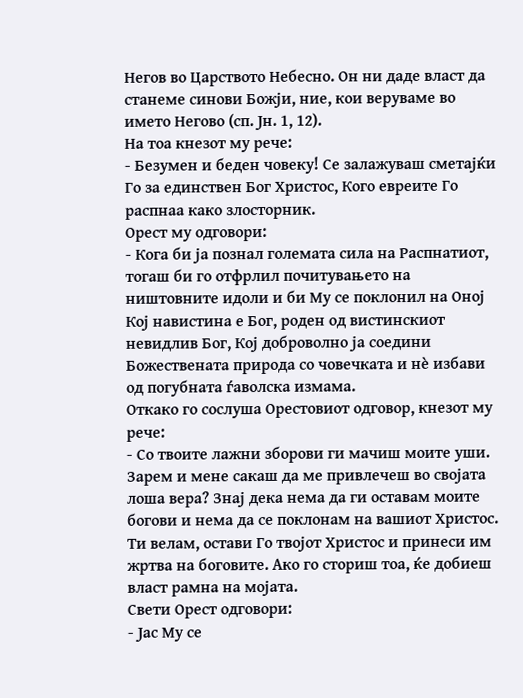Негов во Царството Небесно. Он ни даде власт да станеме синови Божји, ние, кои веруваме во името Негово (сп. Јн. 1, 12).
На тоа кнезот му рече:
- Безумен и беден човеку! Се залажуваш сметајќи Го за единствен Бог Христос, Кого евреите Го распнаа како злосторник.
Орест му одговори:
- Кога би ја познал големата сила на Распнатиот, тогаш би го отфрлил почитувањето на ништовните идоли и би Му се поклонил на Оној Кој навистина е Бог, роден од вистинскиот невидлив Бог, Кој доброволно ја соедини Божествената природа со човечката и нѐ избави од погубната ѓаволска измама.
Откако го сослуша Орестовиот одговор, кнезот му рече:
- Со твоите лажни зборови ги мачиш моите уши. Зарем и мене сакаш да ме привлечеш во својата лоша вера? Знај дека нема да ги оставам моите богови и нема да се поклонам на вашиот Христос. Ти велам, остави Го твојот Христос и принеси им жртва на боговите. Ако го сториш тоа, ќе добиеш власт рамна на мојата.
Свети Орест одговори:
- Јас Му се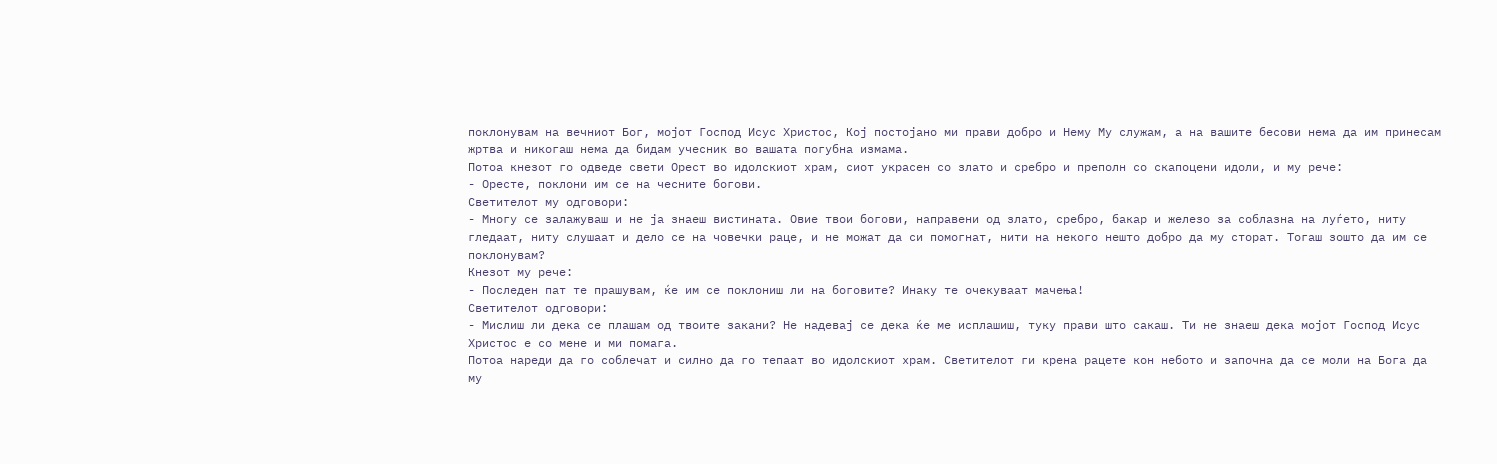поклонувам на вечниот Бог, мојот Господ Исус Христос, Кој постојано ми прави добро и Нему Му служам, а на вашите бесови нема да им принесам жртва и никогаш нема да бидам учесник во вашата погубна измама.
Потоа кнезот го одведе свети Орест во идолскиот храм, сиот украсен со злато и сребро и преполн со скапоцени идоли, и му рече:
- Оресте, поклони им се на чесните богови.
Светителот му одговори:
- Многу се залажуваш и не ја знаеш вистината. Овие твои богови, направени од злато, сребро, бакар и железо за соблазна на луѓето, ниту гледаат, ниту слушаат и дело се на човечки раце, и не можат да си помогнат, нити на некого нешто добро да му сторат. Тогаш зошто да им се поклонувам?
Кнезот му рече:
- Последен пат те прашувам, ќе им се поклониш ли на боговите? Инаку те очекуваат мачења!
Светителот одговори:
- Мислиш ли дека се плашам од твоите закани? Не надевај се дека ќе ме исплашиш, туку прави што сакаш. Ти не знаеш дека мојот Господ Исус Христос е со мене и ми помага.
Потоа нареди да го соблечат и силно да го тепаат во идолскиот храм. Светителот ги крена рацете кон небото и започна да се моли на Бога да му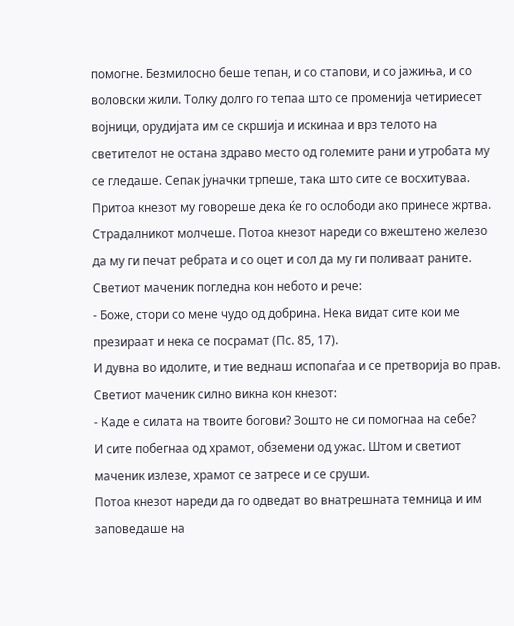помогне. Безмилосно беше тепан, и со стапови, и со јажиња, и со воловски жили. Толку долго го тепаа што се променија четириесет војници, орудијата им се скршија и искинаа и врз телото на светителот не остана здраво место од големите рани и утробата му се гледаше. Сепак јуначки трпеше, така што сите се восхитуваа. Притоа кнезот му говореше дека ќе го ослободи ако принесе жртва. Страдалникот молчеше. Потоа кнезот нареди со вжештено железо да му ги печат ребрата и со оцет и сол да му ги поливаат раните. Светиот маченик погледна кон небото и рече:
- Боже, стори со мене чудо од добрина. Нека видат сите кои ме презираат и нека се посрамат (Пс. 85, 17).
И дувна во идолите, и тие веднаш испопаѓаа и се претворија во прав. Светиот маченик силно викна кон кнезот:
- Каде е силата на твоите богови? Зошто не си помогнаа на себе?
И сите побегнаа од храмот, обземени од ужас. Штом и светиот маченик излезе, храмот се затресе и се сруши.
Потоа кнезот нареди да го одведат во внатрешната темница и им заповедаше на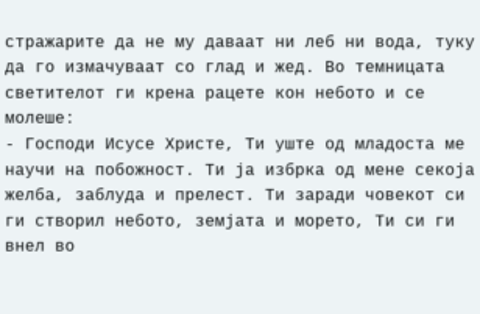стражарите да не му даваат ни леб ни вода, туку да го измачуваат со глад и жед. Во темницата светителот ги крена рацете кон небото и се молеше:
- Господи Исусе Христе, Ти уште од младоста ме научи на побожност. Ти ја избрка од мене секоја желба, заблуда и прелест. Ти заради човекот си ги створил небото, земјата и морето, Ти си ги внел во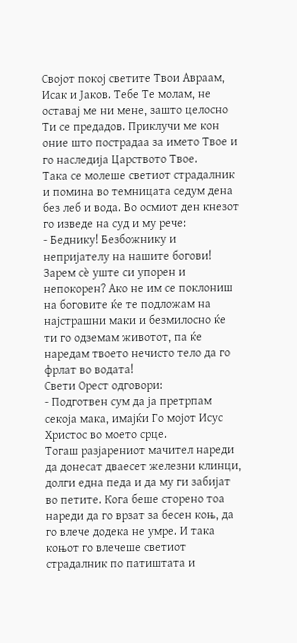Својот покој светите Твои Авраам, Исак и Јаков. Тебе Те молам, не оставај ме ни мене, зашто целосно Ти се предадов. Приклучи ме кон оние што пострадаа за името Твое и го наследија Царството Твое.
Така се молеше светиот страдалник и помина во темницата седум дена без леб и вода. Во осмиот ден кнезот го изведе на суд и му рече:
- Беднику! Безбожнику и непријателу на нашите богови! Зарем сѐ уште си упорен и непокорен? Ако не им се поклониш на боговите ќе те подложам на најстрашни маки и безмилосно ќе ти го одземам животот, па ќе наредам твоето нечисто тело да го фрлат во водата!
Свети Орест одговори:
- Подготвен сум да ја претрпам секоја мака, имајќи Го мојот Исус Христос во моето срце.
Тогаш разјарениот мачител нареди да донесат дваесет железни клинци, долги една педа и да му ги забијат во петите. Кога беше сторено тоа нареди да го врзат за бесен коњ, да го влече додека не умре. И така коњот го влечеше светиот страдалник по патиштата и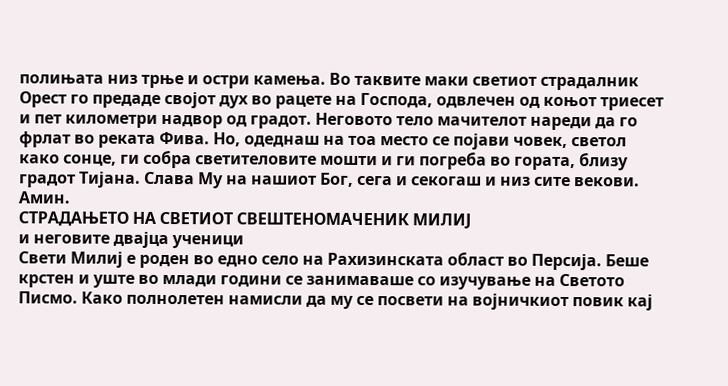полињата низ трње и остри камења. Во таквите маки светиот страдалник Орест го предаде својот дух во рацете на Господа, одвлечен од коњот триесет и пет километри надвор од градот. Неговото тело мачителот нареди да го фрлат во реката Фива. Но, одеднаш на тоа место се појави човек, светол како сонце, ги собра светителовите мошти и ги погреба во гората, близу градот Тијана. Слава Му на нашиот Бог, сега и секогаш и низ сите векови. Амин.
СТРАДАЊЕТО НА СВЕТИОТ СВЕШТЕНОМАЧЕНИК МИЛИЈ
и неговите двајца ученици
Свети Милиј е роден во едно село на Рахизинската област во Персија. Беше крстен и уште во млади години се занимаваше со изучување на Светото Писмо. Како полнолетен намисли да му се посвети на војничкиот повик кај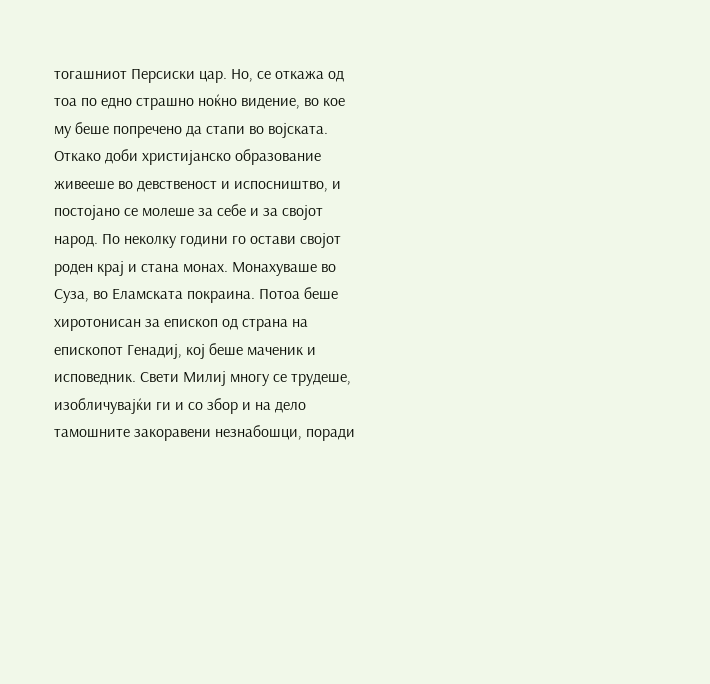тогашниот Персиски цар. Но, се откажа од тоа по едно страшно ноќно видение, во кое му беше попречено да стапи во војската. Откако доби христијанско образование живееше во девственост и испосништво, и постојано се молеше за себе и за својот народ. По неколку години го остави својот роден крај и стана монах. Монахуваше во Суза, во Еламската покраина. Потоа беше хиротонисан за епископ од страна на епископот Генадиј, кој беше маченик и исповедник. Свети Милиј многу се трудеше, изобличувајќи ги и со збор и на дело тамошните закоравени незнабошци, поради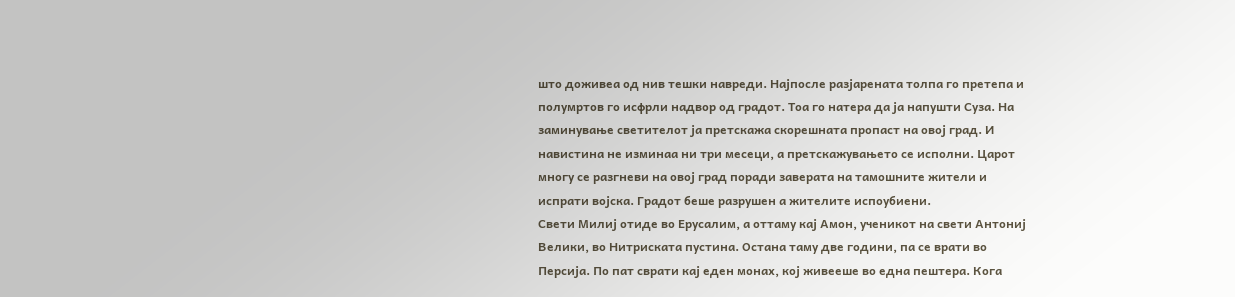што доживеа од нив тешки навреди. Најпосле разјарената толпа го претепа и полумртов го исфрли надвор од градот. Тоа го натера да ја напушти Суза. На заминување светителот ја претскажа скорешната пропаст на овој град. И навистина не изминаа ни три месеци, а претскажувањето се исполни. Царот многу се разгневи на овој град поради заверата на тамошните жители и испрати војска. Градот беше разрушен а жителите испоубиени.
Свети Милиј отиде во Ерусалим, а оттаму кај Амон, ученикот на свети Антониј Велики, во Нитриската пустина. Остана таму две години, па се врати во Персија. По пат сврати кај еден монах, кој живееше во една пештера. Кога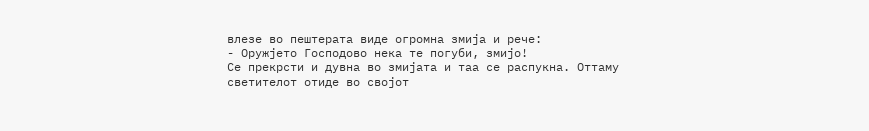влезе во пештерата виде огромна змија и рече:
- Оружјето Господово нека те погуби, змијо!
Се прекрсти и дувна во змијата и таа се распукна. Оттаму светителот отиде во својот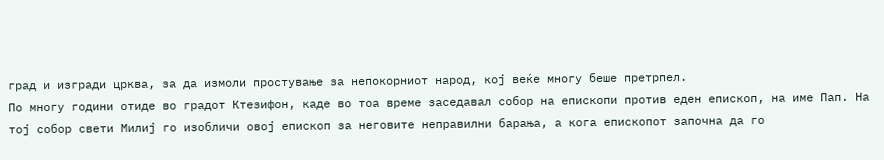град и изгради црква, за да измоли простување за непокорниот народ, кој веќе многу беше претрпел.
По многу години отиде во градот Ктезифон, каде во тоа време заседавал собор на епископи против еден епископ, на име Пап. На тој собор свети Милиј го изобличи овој епископ за неговите неправилни барања, а кога епископот започна да го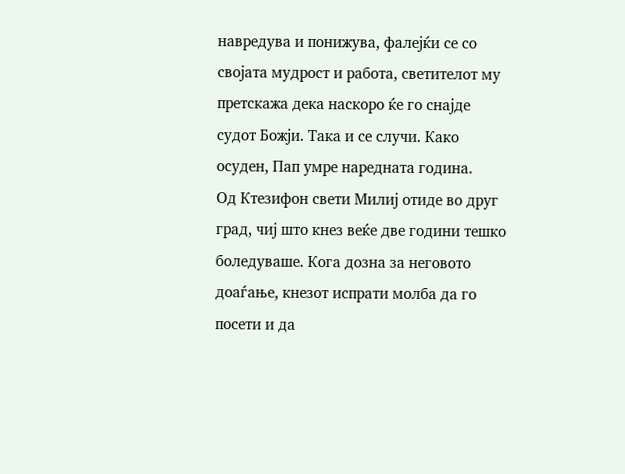навредува и понижува, фалејќи се со својата мудрост и работа, светителот му претскажа дека наскоро ќе го снајде судот Божји. Така и се случи. Како осуден, Пап умре наредната година.
Од Ктезифон свети Милиј отиде во друг град, чиј што кнез веќе две години тешко боледуваше. Кога дозна за неговото доаѓање, кнезот испрати молба да го посети и да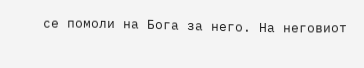се помоли на Бога за него. На неговиот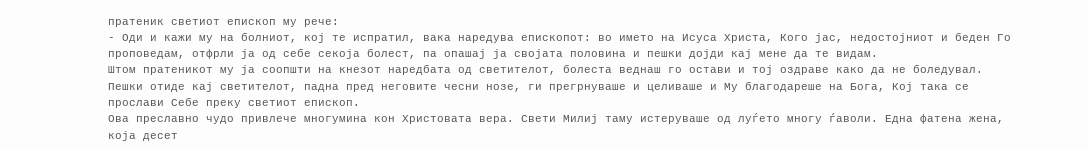пратеник светиот епископ му рече:
- Оди и кажи му на болниот, кој те испратил, вака наредува епископот: во името на Исуса Христа, Кого јас, недостојниот и беден Го проповедам, отфрли ја од себе секоја болест, па опашај ја својата половина и пешки дојди кај мене да те видам.
Штом пратеникот му ја соопшти на кнезот наредбата од светителот, болеста веднаш го остави и тој оздраве како да не боледувал. Пешки отиде кај светителот, падна пред неговите чесни нозе, ги прегрнуваше и целиваше и Му благодареше на Бога, Кој така се прослави Себе преку светиот епископ.
Ова преславно чудо привлече многумина кон Христовата вера. Свети Милиј таму истеруваше од луѓето многу ѓаволи. Една фатена жена, која десет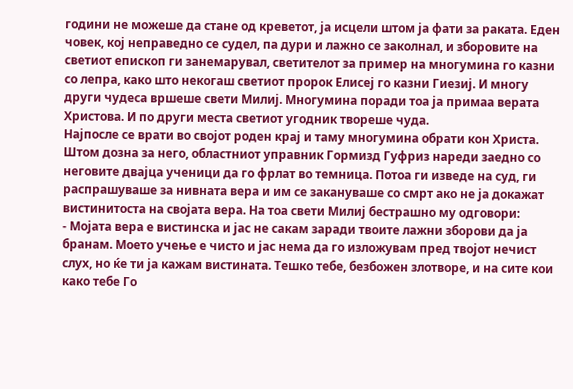години не можеше да стане од креветот, ја исцели штом ја фати за раката. Еден човек, кој неправедно се судел, па дури и лажно се заколнал, и зборовите на светиот епископ ги занемарувал, светителот за пример на многумина го казни со лепра, како што некогаш светиот пророк Елисеј го казни Гиезиј. И многу други чудеса вршеше свети Милиј. Многумина поради тоа ја примаа верата Христова. И по други места светиот угодник твореше чуда.
Најпосле се врати во својот роден крај и таму многумина обрати кон Христа. Штом дозна за него, областниот управник Гормизд Гуфриз нареди заедно со неговите двајца ученици да го фрлат во темница. Потоа ги изведе на суд, ги распрашуваше за нивната вера и им се закануваше со смрт ако не ја докажат вистинитоста на својата вера. На тоа свети Милиј бестрашно му одговори:
- Мојата вера е вистинска и јас не сакам заради твоите лажни зборови да ја бранам. Моето учење е чисто и јас нема да го изложувам пред твојот нечист слух, но ќе ти ја кажам вистината. Тешко тебе, безбожен злотворе, и на сите кои како тебе Го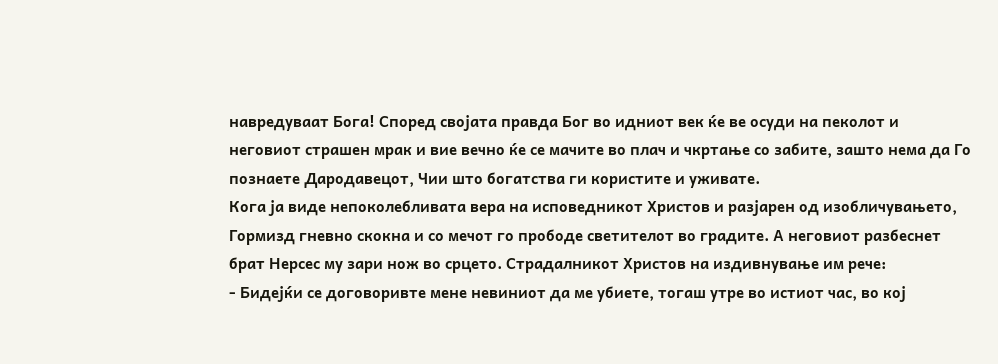навредуваат Бога! Според својата правда Бог во идниот век ќе ве осуди на пеколот и неговиот страшен мрак и вие вечно ќе се мачите во плач и чкртање со забите, зашто нема да Го познаете Дародавецот, Чии што богатства ги користите и уживате.
Кога ја виде непоколебливата вера на исповедникот Христов и разјарен од изобличувањето, Гормизд гневно скокна и со мечот го прободе светителот во градите. А неговиот разбеснет брат Нерсес му зари нож во срцето. Страдалникот Христов на издивнување им рече:
- Бидејќи се договоривте мене невиниот да ме убиете, тогаш утре во истиот час, во кој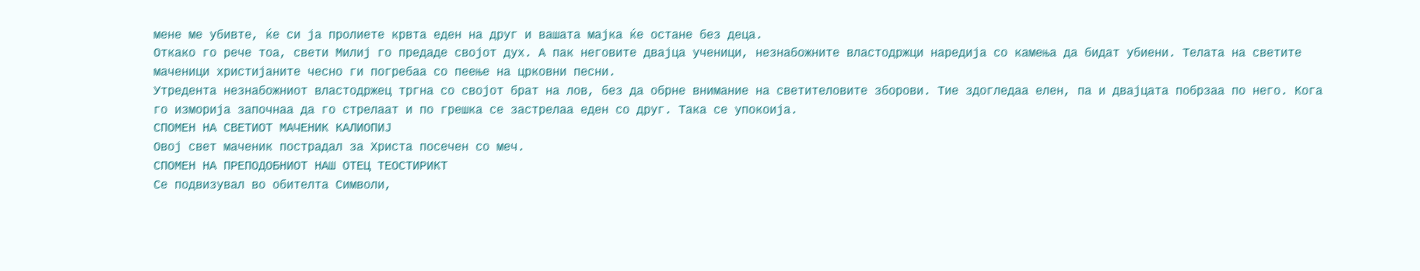мене ме убивте, ќе си ја пролиете крвта еден на друг и вашата мајка ќе остане без деца.
Откако го рече тоа, свети Милиј го предаде својот дух. А пак неговите двајца ученици, незнабожните властодржци наредија со камења да бидат убиени. Телата на светите маченици христијаните чесно ги погребаа со пеење на црковни песни.
Утредента незнабожниот властодржец тргна со својот брат на лов, без да обрне внимание на светителовите зборови. Тие здогледаа елен, па и двајцата побрзаа по него. Кога го изморија започнаа да го стрелаат и по грешка се застрелаа еден со друг. Така се упокоија.
СПОМЕН НА СВЕТИОТ МАЧЕНИК КАЛИОПИЈ
Овој свет маченик пострадал за Христа посечен со меч.
СПОМЕН НА ПРЕПОДОБНИОТ НАШ ОТЕЦ ТЕОСТИРИКТ
Се подвизувал во обителта Символи,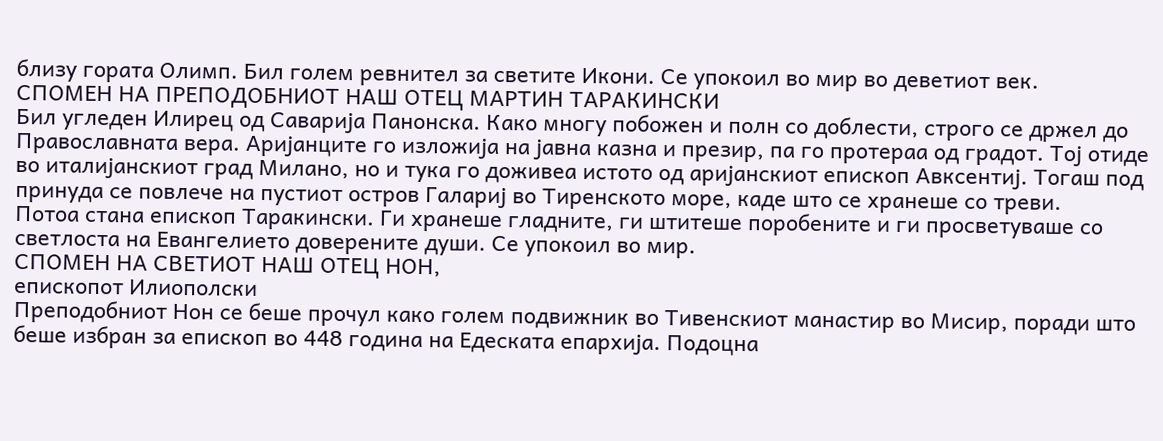близу гората Олимп. Бил голем ревнител за светите Икони. Се упокоил во мир во деветиот век.
СПОМЕН НА ПРЕПОДОБНИОТ НАШ ОТЕЦ МАРТИН ТАРАКИНСКИ
Бил угледен Илирец од Саварија Панонска. Како многу побожен и полн со доблести, строго се држел до Православната вера. Аријанците го изложија на јавна казна и презир, па го протераа од градот. Тој отиде во италијанскиот град Милано, но и тука го доживеа истото од аријанскиот епископ Авксентиј. Тогаш под принуда се повлече на пустиот остров Галариј во Тиренското море, каде што се хранеше со треви.
Потоа стана епископ Таракински. Ги хранеше гладните, ги штитеше поробените и ги просветуваше со светлоста на Евангелието доверените души. Се упокоил во мир.
СПОМЕН НА СВЕТИОТ НАШ ОТЕЦ НОН,
епископот Илиополски
Преподобниот Нон се беше прочул како голем подвижник во Тивенскиот манастир во Мисир, поради што беше избран за епископ во 448 година на Едеската епархија. Подоцна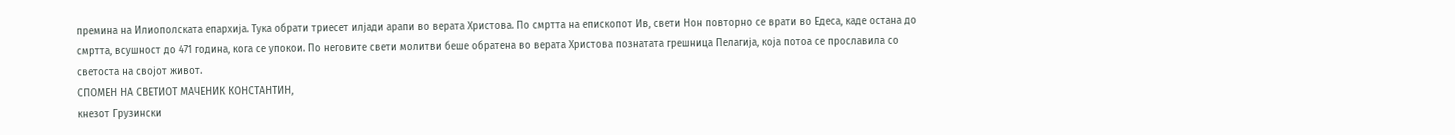премина на Илиополската епархија. Тука обрати триесет илјади арапи во верата Христова. По смртта на епископот Ив, свети Нон повторно се врати во Едеса, каде остана до смртта, всушност до 471 година, кога се упокои. По неговите свети молитви беше обратена во верата Христова познатата грешница Пелагија, која потоа се прославила со светоста на својот живот.
СПОМЕН НА СВЕТИОТ МАЧЕНИК КОНСТАНТИН,
кнезот Грузински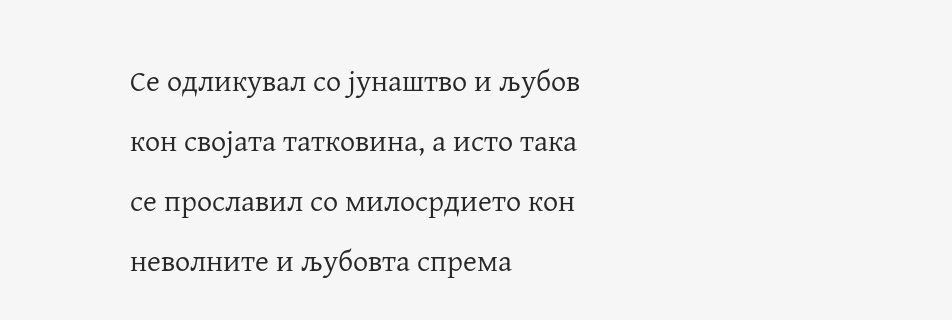Се одликувал со јунаштво и љубов кон својата татковина, а исто така се прославил со милосрдието кон неволните и љубовта спрема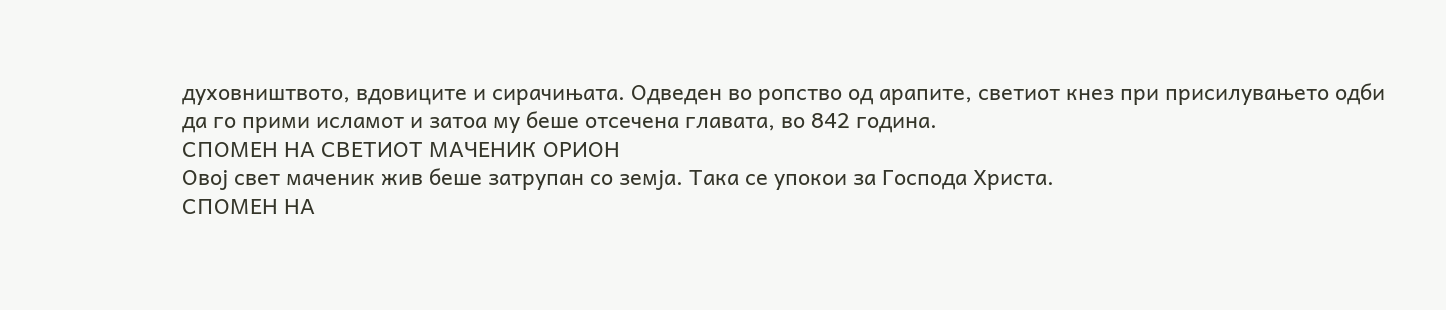духовништвото, вдовиците и сирачињата. Одведен во ропство од арапите, светиот кнез при присилувањето одби да го прими исламот и затоа му беше отсечена главата, во 842 година.
СПОМЕН НА СВЕТИОТ МАЧЕНИК ОРИОН
Овој свет маченик жив беше затрупан со земја. Така се упокои за Господа Христа.
СПОМЕН НА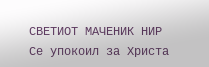СВЕТИОТ МАЧЕНИК НИР
Се упокоил за Христа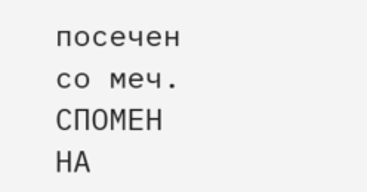посечен со меч.
СПОМЕН НА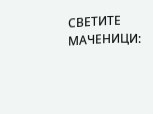СВЕТИТЕ МАЧЕНИЦИ: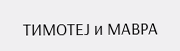ТИМОТЕЈ и МАВРА